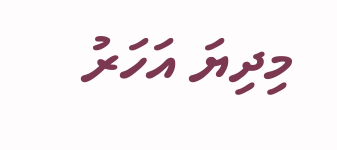މިދިޔަ އަހަރު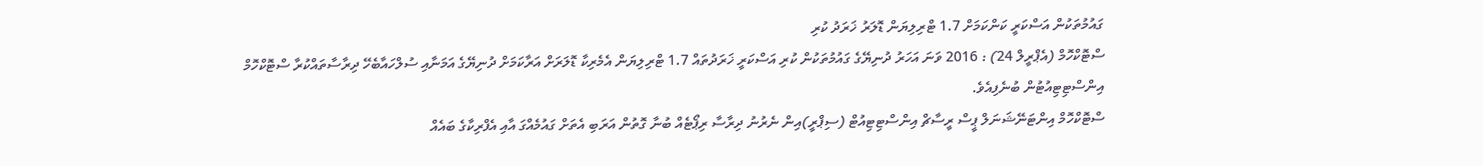ގައުމުތަކުން އަސްކަރީ ކަންކަމަށް 1.7 ޓްރިލިޔަން ޑޮލަރު ޚަރަދު ކުރި
ސްޓޮކްހޮމް (އެޕްރީލް 24) : 2016 ވަނަ އަހަރު ދުނިޔޭގެ ގައުމުތަކުން ކުރި އަސްކަރީ ޚަރަދުތައް 1.7 ޓްރިލިޔަން އެމެރިކާ ޑޮލަރަށް އަރާކަމަށް ދުނިޔޭގެ އަމަނާއި ސުލްހައާބެހޭ ދިރާސާތައްކުރާ ސްޓޮކްހޮމް އިންސްޓިޓިއުޓުން ބުނެފިއެވެ.
ސްޓޮކްހޮމް އިންޓަނޭޝަނަލް ޕީސް ރީސާޗް އިންސްޓިޓިއުޓް (ސިޕްރީ)އިން ނެރުނު ދިރާސާ ރިޕޯޓެއް ބުނާ ގޮތުން އަރަބި އެތަށް ގައުމެއްގަ އާއި އެފްރިކާގެ ބައެއް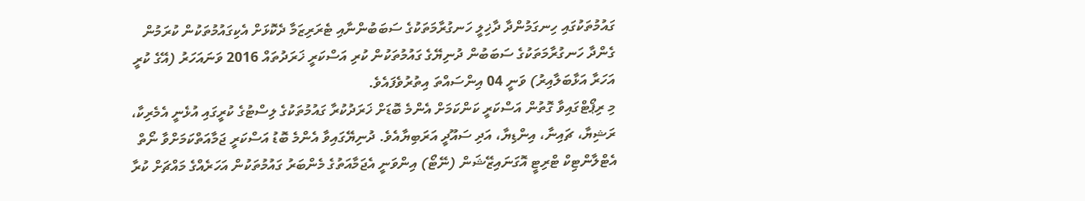ގައުމުތަކުގައި ހިނގަމުންދާ ދާޚިލީ ހަނގުރާމަތަކުގެ ސަބަބުންނާއި ޓެރަރިޒަމާ ދެކޮޅަށް އެކިގައުމުތަކުން ކުރަމުން ގެންދާ ހަނގުރާމަތަކުގެ ސަބަބުން ދުނިޔޭގެ ގައުމުތަކުން ކުރި އަސްކަރީ ޚަރަދުތައް 2016 ވަނައަހަރު (އޭގެ ކުރީ އަހަރާ އަޅާބަލާއިރު) ވަނީ 04 އިންސައްތަ އިތުރުވެފައެވެ.
މި ރިޕޯޓްގައިވާ ގޮތުން އަސްކަރީ ކަންކަމަށް އެންމެ ބޮޑަށް ޚަރަދުކުރާ ގައުމުތަކުގެ ލިސްޓުގެ ކުރީގައި އުޅެނީ އެމެރިކާ، ރަޝިޔާ، ޗައިނާ، އިންޑިޔާ، އަދި ސައޫދީ އަރަބިޔާއެވެ. ދުނިޔޭގައިވާ އެންމެ ބޮޑު އަސްކަރީ ޖަމާއަތްކަމަށްވާ ނޯތް އެޓްލާންޓިކް ޓްރިޓީ އޮގަނައިޒޭޝަން (ނޭޓޯ) އިންވަނީ އެޖަމާއަތުގެ މެންބަރު ގައުމުތަކުން އަހަރެއްގެ މައްޗަށް ކުރާ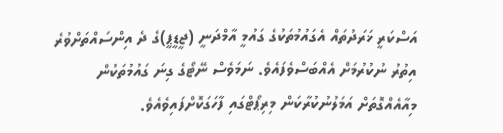އަސްކަރީ ޚަރަދުތައް އެގައުމުތަކުގެ ގައުމީ އާމްދަނީ (ޖީޑީޕީ)ގެ ދެ އިންސައްތަށްވުރެ އިތުރު ނުކުރުމަށް އެއްބަސްވެފައެވެ. ނަމަވެސް ނޭޓޯގެ ގިނަ ގައުމުތަކުން މިއާއެއްގޮތަށް އަމަލުނުކުރާކަން މިރިޕޯޓްގައި ފާހަގަކޮށްފައިވެއެވެ.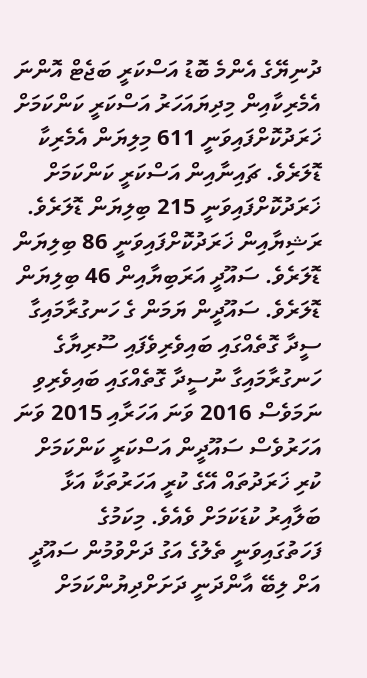ދުނިޔޭގެ އެންމެ ބޮޑު އަސްކަރީ ބަޖެޓް އޮންނަ އެމެރިކާއިން މިދިޔައަހަރު އަސްކަރީ ކަންކަމަށް ޚަރަދުކޮށްފައިވަނީ 611 މިލިޔަން އެމެރިކާ ޑޮލަރެވެ. ޗައިނާއިން އަސްކަރީ ކަންކަމަށް ޚަރަދުކޮށްފައިވަނީ 215 ބިލިޔަން ޑޮލަރެވެ. ރަޝިޔާއިން ޚަރަދުކޮށްފައިވަނީ 86 ބިލިޔަން ޑޮލަރެވެ. ސައޫދީ އަރަބިޔާއިން 46 ބިލިޔަން ޑޮލަރެވެ. ސައޫދީން ޔަމަން ގެ ހަނގުރާމައިގާ ސީދާ ގޮތެއްގައި ބައިވެރިވެފައި ސޫރިޔާގެ ހަނގުރާމައިގާ ނުސީދާ ގޮތެއްގައި ބައިވެރިވި ނަމަވެސް 2016 ވަނަ އަހަރާއި 2015 ވަނަ އަހަރުވެސް ސައޫދީން އަސްކަރީ ކަންކަމަށް ކުރި ޚަރަދުތައް އޭގެ ކުރީ އަހަރުތަކާ އަޅާ ބަލާއިރު ކުޑަކަމަށް ވެއެވެ. މިކަމުގެ ފަހަތުގައިވަނީ ތެލުގެ އަގު ދަށްވުމުން ސައޫދީ އަށް ލިބޭ އާންދަނީ ދަށަށްދިޔުންކަމަށް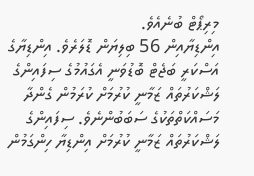މިރިޕޯޓް ބުނެއެވެ.
އިންޑިޔާއިން 56 ބިލިޔަން ޑޮލަރެވެ. އިންޑިޔާގެ އަސްކަރީ ބަޖެޓް ބޮޑުވަނީ އެގައުމުގެ ސިފައިންގެ ލަޝްކަރުތައް ޒަމާނީ ކުރުމަށް ކުރަމުން ގެންދާ މަސައްކަތްތަކުގެ ސަބަބުންނެވެ. ސިފައިންގެ ލަޝްކަރުތައް ޒަމާނީ ކުރުމަށް އިންޑިޔާ ހިންގަމުން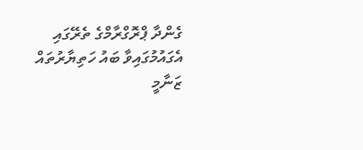ގެންދާ ޕްރޮގްރާމްގެ ތެރޭގައި އެގައުމުގައިވާ ބައު ހަތިޔާރުތައް ޒަނާމީ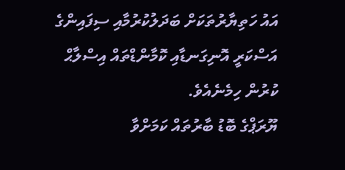އައު ހަތިޔާރުތަކަށް ބަދަލުކުރުމާއި ސިފައިންގެ އަސްކަރީ އޮނިގަނޑާއި ކޮމާންޑްތައް އިސްލާޙް ކުރުން ހިމެނެއެވެ.
ޔޫރަޕްގެ ބޮޑު ބާރުތައް ކަމަށްވާ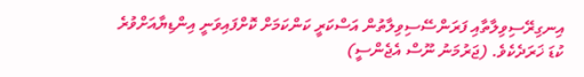އިނގިރޭސިވިލާތާއި ފަރަންސޭސިވިލާތުން އަސްކަރީ ކަންކަމަށް ކޮށްފައިވަނީ އިންޑިޔާއަށްވުރެ ކުޑަ ޚަރަދެކެވެ. (ޖަރުމަނު ނޫސް އެޖެންސީ)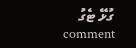ގުޅޭ ޓެގު
comment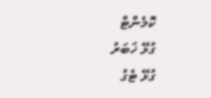ކޮމެންޓް
ގުޅޭ ޚަބަރު
ގުޅޭ ޓެގު